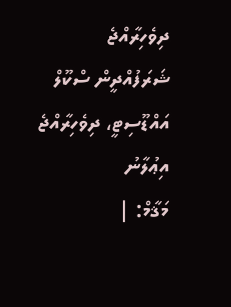ދިވެހިރާއްޖެ
ޝަރަފުއްދީން ސްކޫލް
އައްޑޫސިޓީ، ދިވެހިރާއްޖެ
އިޢުލާނު
މަޤާމް: |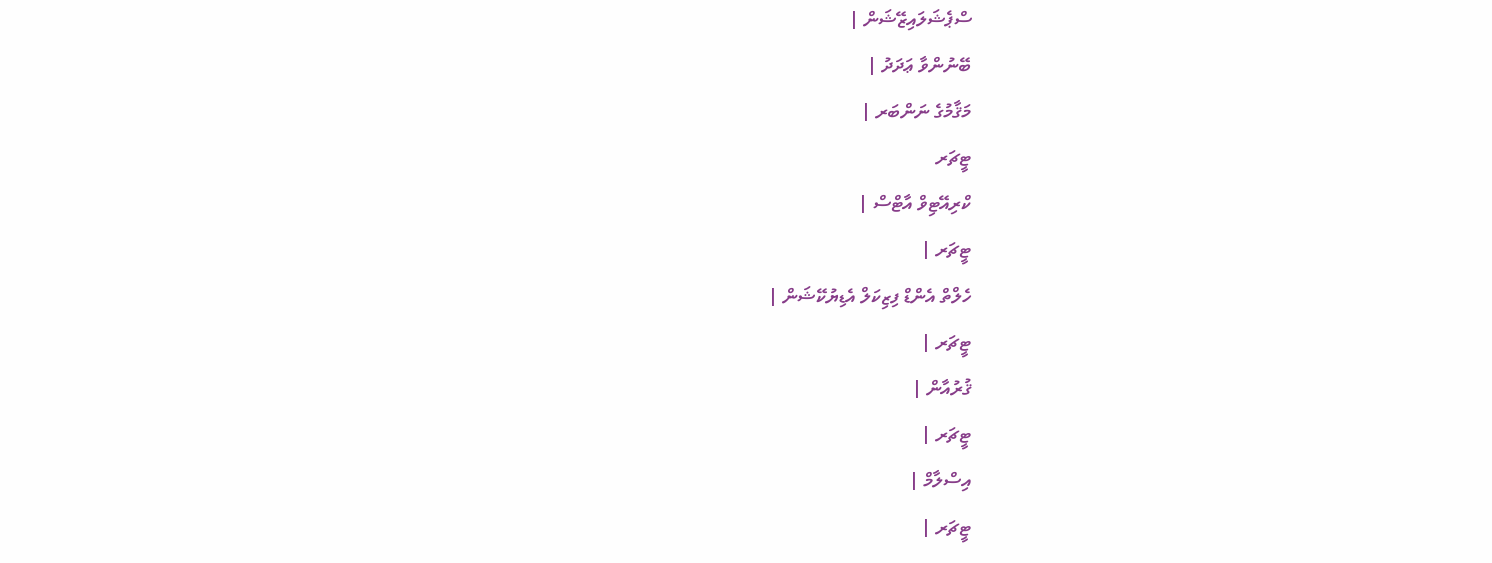ސްޕެޝަލައިޒޭޝަން |
ބޭނުންވާ ޢަދަދު |
މަޤާމުގެ ނަންބަރ |
ޓީޗަރ
ކްރިއޭޓިވް އާޓްސް |
ޓީޗަރ |
ހެލްތް އެންޑް ފިޒިކަލް އެޑިޔުކޭޝަން |
ޓީޗަރ |
ޤުރުއާން |
ޓީޗަރ |
އިސްލާމް |
ޓީޗަރ |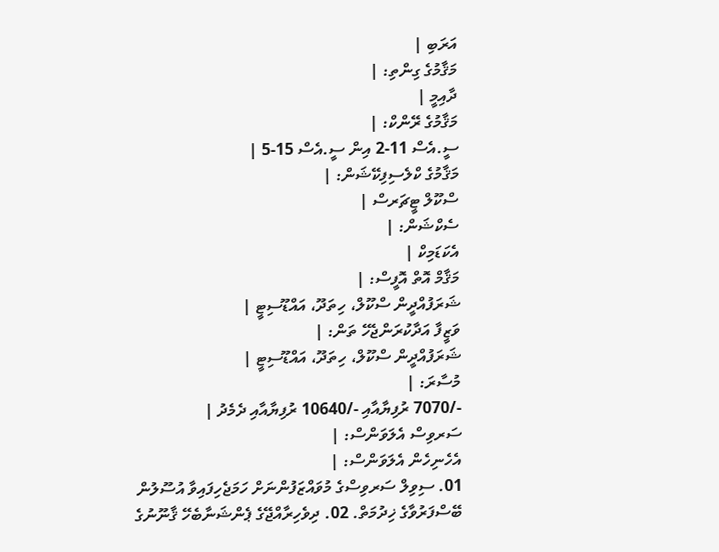އަރަބި |
މަޤާމުގެ ގިންތި: |
ދާއިމީ |
މަޤާމުގެ ރޭންކް: |
ސީ.އެސް 11-2 އިން ސީ.އެސް 15-5 |
މަޤާމުގެ ކްލެސިފިކޭޝަން: |
ސްކޫލް ޓީޗަރސް |
ސެކްޝަން: |
އެކަޑަމިކް |
މަޤާމް އޮތް އޮފީސް: |
ޝަރަފުއްދީން ސްކޫލް، ހިތަދޫ، އައްޑޫސިޓީ |
ވަޒީފާ އަދާކުރަންޖެހޭ ތަން: |
ޝަރަފުއްދީން ސްކޫލް، ހިތަދޫ، އައްޑޫސިޓީ |
މުސާރަ: |
-/7070 ރުފިޔާއާއި -/10640 ރުފިޔާއާއި ދެމެދު |
ސަރވިސް އެލަވަންސް: |
އެހެނިހެން އެލަވަންސް: |
01. ސިވިލް ސަރވިސްގެ މުވައްޒަފުންނަށް ހަމަޖެހިފައިވާ އުސޫލުން ބޭސްފަރުވާގެ ޚިދުމަތް. 02. ދިވެހިރާއްޖޭގެ ޕެންޝަނާބެހޭ ޤާނޫނުގެ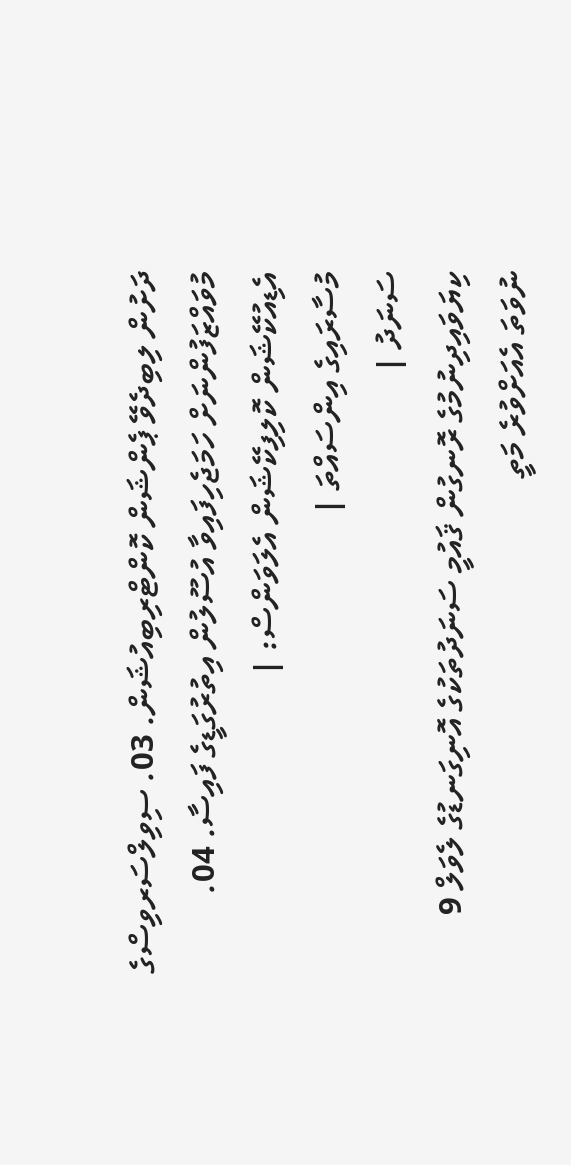ދަށުން ލިބިދެވޭ ޕެންޝަން ކޮންޓްރިބިއުޝަން. 03. ސިވިލްސަރވިސްގެ މުވައްޒަފުންނަށް ހަމަޖެހިފައިވާ އުސޫލުން އިތުރުގަޑީގެ ފައިސާ. 04. އެޑިއުކޭޝަން ކޮލިފިކޭޝަން އެލަވަންސް: |
މުސާރައިގެ އިންސައްތަ |
ސަނަދު |
ކިޔަވައިދިނުމުގެ ރޮނގުން ޤައުމީ ސަނަދުތަކުގެ އޮނިގަނޑުގެ ލެވަލް 9 ނުވަތަ އެއަށްވުރެ މަތީ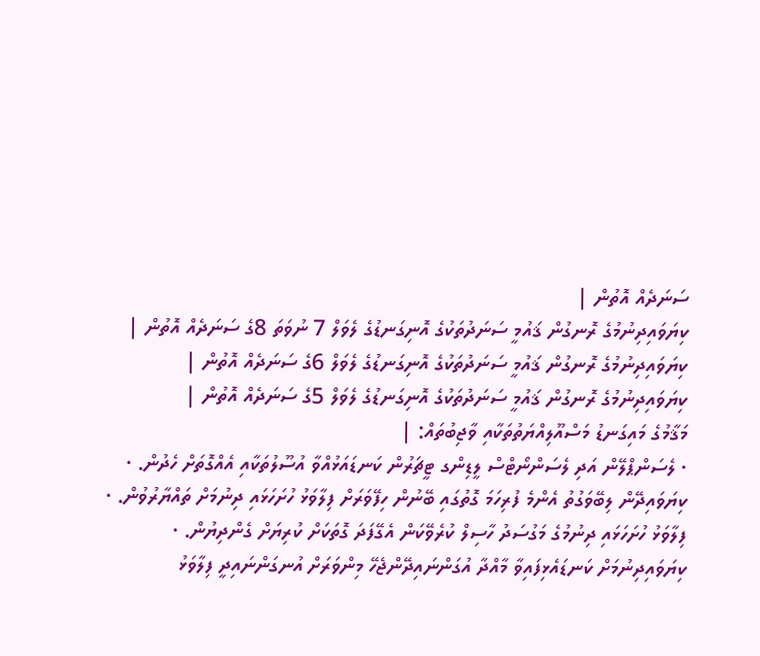ސަނަދެއް އޮތުން |
ކިޔަވައިދިނުމުގެ ރޮނގުން ޤައުމީ ސަނަދުތަކުގެ އޮނިގަނޑުގެ ލެވަލް 7 ނުވަތަ 8ގެ ސަނަދެއް އޮތުން |
ކިޔަވައިދިނުމުގެ ރޮނގުން ޤައުމީ ސަނަދުތަކުގެ އޮނިގަނޑުގެ ލެވަލް 6ގެ ސަނަދެއް އޮތުން |
ކިޔަވައިދިނުމުގެ ރޮނގުން ޤައުމީ ސަނަދުތަކުގެ އޮނިގަނޑުގެ ލެވަލް 5ގެ ސަނަދެއް އޮތުން |
މަޤާމުގެ މައިގަނޑު މަސްއޫލިއްޔަތުތަކާއި ވާޖިބުތައް: |
· ލެސަންޕްލޭން އަދި ލެސަންނޯޓްސް ލީޑިންގ ޓީޗަރުން ކަނޑައަޅުއްވާ އުސޫލުތަކާއި އެއްގޮތަށް ހެދުން. · ކިޔަވައިދޭން ލިބޭވަގުތު އެންމެ ފުރިހަމަ ގޮތުގައި ބޭނުން ހިފޭވަރަށް ފިލާވަޅު ހުށަހަޅައި ދިނުމަށް ތައްޔާރުވުން. · ފިލާވަޅު ހުށަހަޅައި ދިނުމުގެ މަގުސަދު ހާސިލް ކުރެވޭކަން އެގޭފަދަ ގޮތަކަށް ކުރިޔަށް ގެންދިޔުން. · ކިޔަވައިދިނުމަށް ކަނޑައެޅިފައިވާ މާއްދާ އުގަންނައިދޭންޖެހޭ މިންވަރަށް އުނގަންނައިދީ ފިލާވަޅު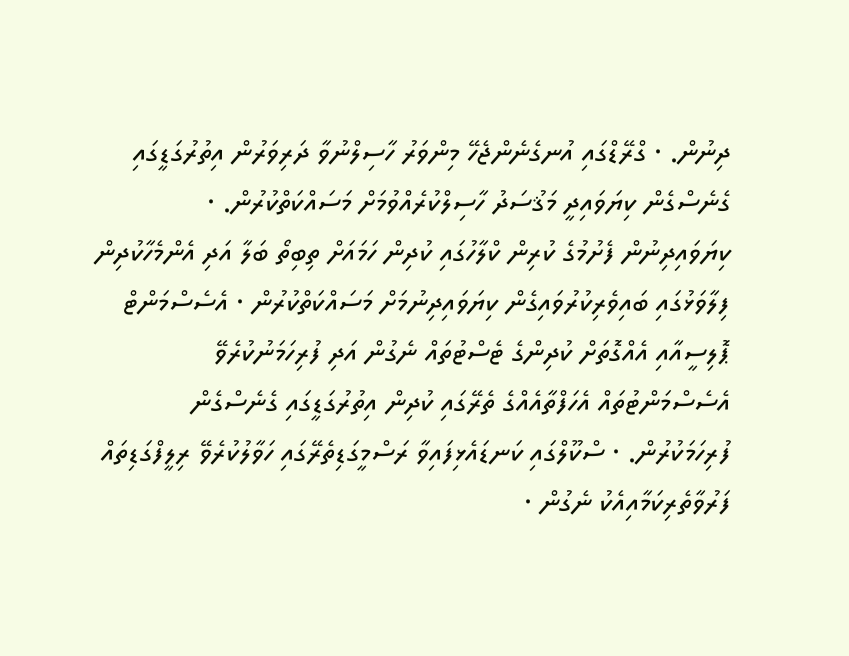ދިނުން. · ގްރޭޑްގައި އުނގެނެންޖެހޭ މިންވަރު ހާސިލްނުވާ ދަރިވަރުން އިތުރުގަޑީގައި ގެނެސްގެން ކިޔަވައިދީ މަޤުސަދު ހާސިލްކުރެއްވުމަށް މަސައްކަތްކުރުން. · ކިޔަވައިދިނުން ފެށުމުގެ ކުރިން ކްލާހުގައި ކުދިން ހަމައަށް ތިބިތޯ ބަލާ އަދި އެންމެހާކުދިން ފިލާވަޅުގައި ބައިވެރިކުރުވައިގެން ކިޔަވައިދިނުމަށް މަސައްކަތްކުރުން · އެސެސްމަންޓް ޕޮލިސީއާއި އެއްގޮތަށް ކުދިންގެ ޓެސްޓުތައް ނެގުން އަދި ފުރިހަމަނުކުރެވޭ އެސެސްމަންޓުތައް އެހަފްތާއެއްގެ ތެރޭގައި ކުދިން އިތުރުގަޑީގައި ގެނެސްގެން ފުރިހަމަކުރުން. · ސްކޫލްގައި ކަނޑައެޅިފައިވާ ރަސްމީގަޑިތެރޭގައި ހަވާލުކުރެވޭ ރިލީފްގަޑިތައް ފަރުވާތެރިކަމާއިއެކު ނެގުން ·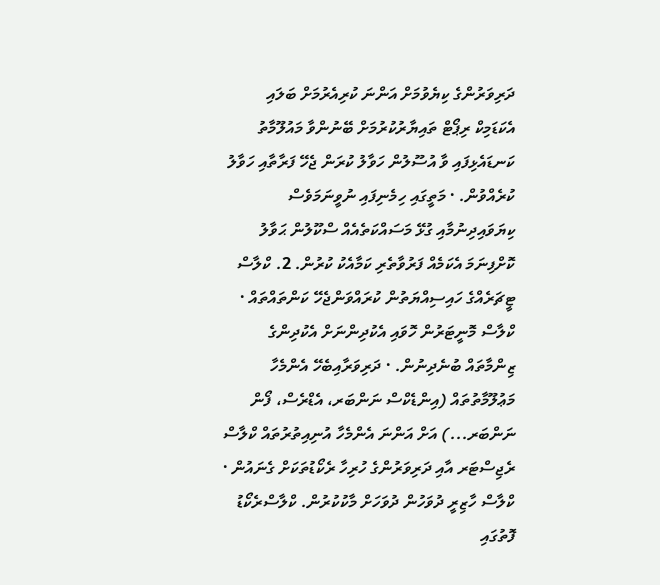ދަރިވަރުންގެ ކިޔެވުމަށް އަންނަ ކުރިއެރުމަށް ބަލައި އެކަޑަމިކް ރިޕޯޓް ތައިޔާރުކުރުމަށް ބޭނުންވާ މައުލޫމާތު ކަނޑައެޅިފައި ވާ އުސޫލުން ހަވާލު ކުރަން ޖެހޭ ފަރާތާއި ހަވާލު ކުރެއްވުން. · މަތީގައި ހިމެނިފައި ނުވީނަމަވެސް ކިޔަވައިދިނުމާއި ގުޅޭ މަސައްކަތެއެއް ސްކޫލުން ޙަވާލު ކޮށްފިނަމަ އެކަމެއް ފަރުވާތެރި ކަމާއެކު ކުރުން. 2. ކްލާސް ޓީޗަރެއްގެ ހައިސިއްޔަތުން ކުރައްވަންޖެހޭ ކަންތައްތައް · ކްލާސް މޮނީޓަރުން ހޮވައި އެކުދިންނަށް އެކުދިންގެ ޒިންމާތައް ބުނެދިނުން. · ދަރިވަރާއިބެހޭ އެންމެހާ މަޢުލޫމާތުތައް (އިންޑެކްސް ނަންބަރ، އެޑްރެސް، ފޯން ނަންބަރ...) އަށް އަންނަ އެންމެހާ އުނިއިތުރުތައް ކްލާސް ރެޖިސްޓަރ އާއި ދަރިވަރުންގެ ހުރިހާ ރެކޯޑުތަކަށް ގެނައުން · ކްލާސް ހާޒިރީ ދުވަހުން ދުވަހަށް މާކުކުރުން. ކްލާސްރެކޯޑު ފޮތުގައި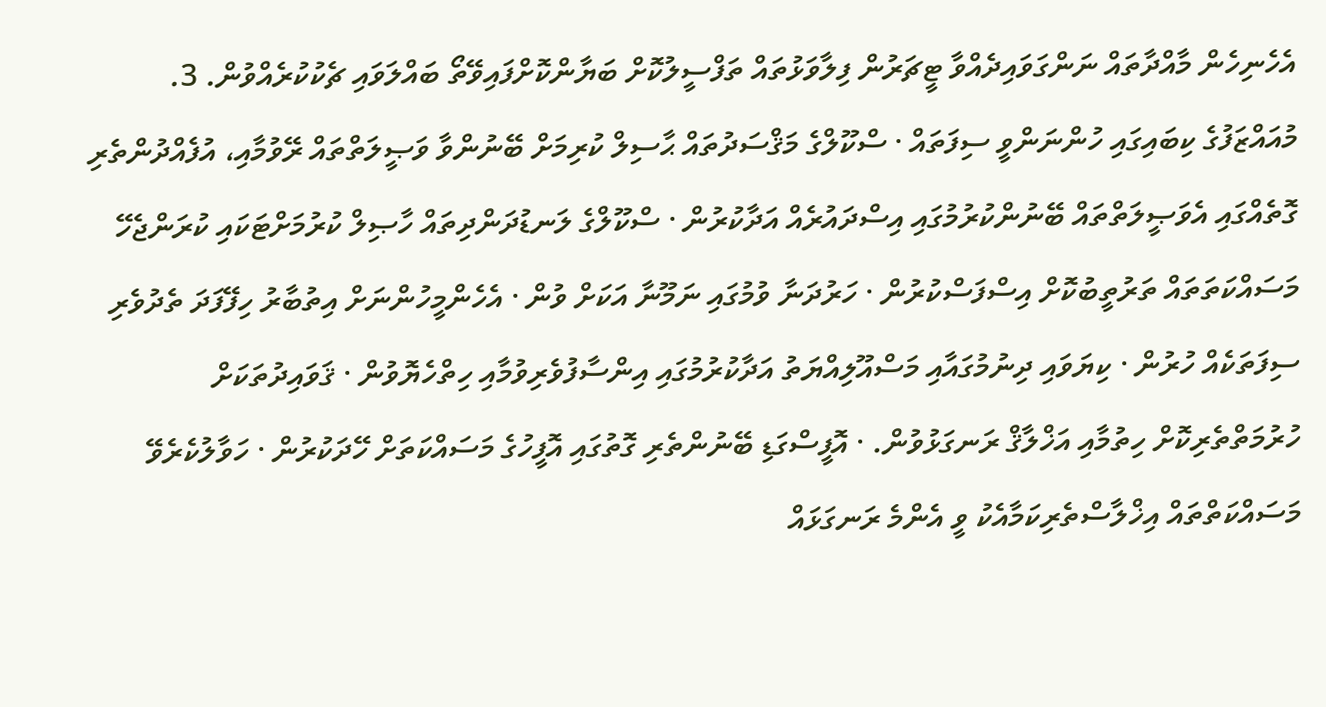އެހެނިހެން މާއްދާތައް ނަންގަވައިދެއްވާ ޓީޗަރުން ފިލާވަޅުތައް ތަފްސީލުކޮށް ބަޔާންކޮށްފައިވޭތޯ ބައްލަވައި ޗެކުކުރެއްވުން. 3. މުއައްޒަފުގެ ކިބައިގައި ހުންނަންވީ ސިފަތައް · ސްކޫލްގެ މަޤްސަދުތައް ޙާސިލް ކުރިމަށް ބޭނުންވާ ވަޞީލަތްތައް ރޭވުމާއި، އުފެއްދުންތެރި ގޮތެއްގައި އެވަޞީލަތްތައް ބޭނުންކުރުމުގައި އިސްދައުރެއް އަދާކުރުން · ސްކޫލްގެ ލަނޑުދަންދިތައް ހާޞިލް ކުރުމަށްޓަކައި ކުރަންޖެހޭ މަސައްކަތަތައް ތަރުތީބުކޮށް އިސްފަސްކުރުން · ހަރުދަނާ ވުމުގައި ނަމޫނާ އަކަށް ވުން · އެހެންމީހުންނަށް އިތުބާރު ހިފޭފަދަ ތެދުވެރި ސިފަތަކެއް ހުރުން · ކިޔަވައި ދިނުމުގައާއި މަސްއޫލިއްޔަތު އަދާކުރުމުގައި އިންސާފުވެރިވުމާއި ހިތްހެޔޮވުން · ޤަވައިދުތަކަށް ހުރުމަތްތެރިކޮށް ހިތުމާއި އަޚްލާޤް ރަނގަޅުވުން. · އޮފީސްގަޑި ބޭނުންތެރި ގޮތުގައި އޮފީހުގެ މަސައްކަތަށް ހޭދަކުރުން · ހަވާލުކެރެވޭ މަސައްކަތްތައް އިޚްލާސްތެރިކަމާއެކު ވީ އެންމެ ރަނގަޅައް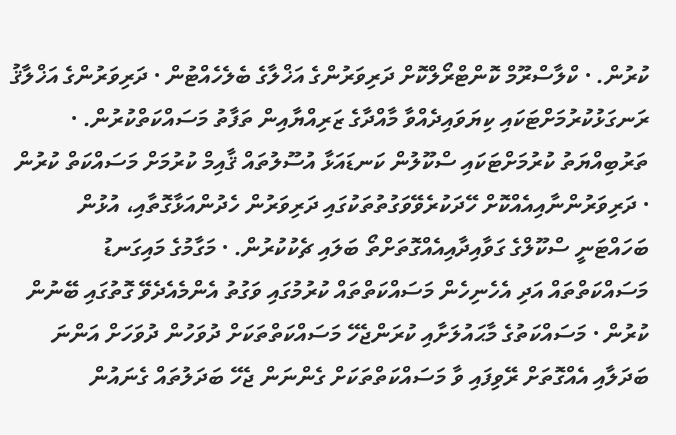ކުރުން. · ކްލާސްރޫމް ކޮންޓްރޯލްކޮށް ދަރިވަރުންގެ އަޚްލާގެ ބެލެހެއްޓުން · ދަރިވަރުންގެ އަޚްލާޤު ރަނގަޅުކުރުމަށްޓަކައި ކިޔަވައިދެއްވާ މާއްދާގެ ޒަރިއްޔާއިން ތަފާތު މަސައްކަތްކުރުން. · ތަރުބިއްޔަތު ކުރުމަށްޓަކައި ސްކޫލުން ކަނޑައަޅާ އުސޫލުތައް ޤާއިމް ކުރުމަށް މަސައްކަތް ކުރުން · ދަރިވަރުންނާއިއެއްކޮށް ހޭދަކުރެވޭވަގުތުތަކުގައި ދަރިވަރުން ހެދުންއަޅާގޮތާއި، އުޅުން ބަހައްޓަނީ ސްކޫލްގެ ގަވާއިދާއިއެއްގޮތަށްތޯ ބަލައި ޗެކުކުރުން. · މަގާމުގެ މައިގަނޑު މަސައްކަތްތައް އަދި އެހެނިހެން މަސައްކަތްތައް ކުރުމުގައި ވަގުތު އެންމެއެދެވޭ ގޮތުގައި ބޭނުން ކުރުން · މަސައްކަތުގެ މާޙައުލަށާއި ކުރަންޖެހޭ މަސައްކަތްތަކަށް ދުވަހުން ދުވަހަށް އަންނަ ބަދަލާއި އެއްގޮތަށް ރޭވިފައި ވާ މަސައްކަތްތަކަށް ގެންނަން ޖެހޭ ބަދަލުތައް ގެނައުން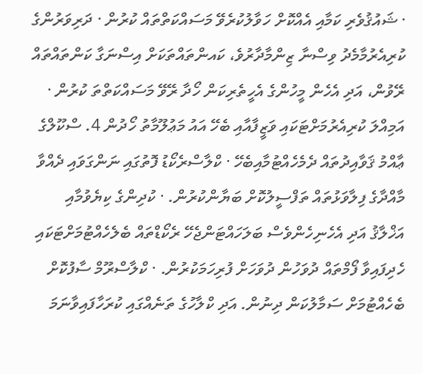· ޝައުޤުވެރި ކަމާއި އެއްކޮށް ހަވާލުކުރެވޭ މަސައްކަތްތައް ކުރުން · ދަރިވަރުންގެ ކުރިއެރުމާމެދު ވިސްނާ ޒިންމާދާރުވެ، ކައންތައްތަކަށް އިސްނަގާ ކަންތައްތައް ރޭވުން، އަދި އެހެން މީހުންގެ އެހީތެރިކަން ހޯދާ ރޭވޭ މަސައްކަތްތަ ކުރުން · އަމިއްލަ ކުރިއެރުމަށްޓަކައި ވަޒީފާއާއި ބެހޭ އައު މަޢުލޫމާތު ހޯދުން 4. ސްކޫލްގެ ޢާއްމު ޤަވާއިދުތައް ދެމެހެއްޓުމާއިބެހޭ · ކްލާސްރެކޯޑު ފޮތުގައި ނަންގަވައި ދެއްވާ މާއްދާގެ ފިލާވަޅުތައް ތަފްސީލުކޮށް ބަޔާންކުރުން. · ކުދިންގެ ކިޔެވުމާއި އަޚްލާޤު އަދި އެހެނިހެންވެސް ބަލަހައްޓަންޖެހޭ ރެކޯޑްތައް ބެލެހެއްޓުމަށްޓަކައި ހެދިފައިވާ ފޯމްތައް ދުވަހުން ދުވަހަށް ފުރިހަމަކުރުން. · ކްލާސްރޫމް ސާފުކޮށް ބެހެއްޓުމަށް ސަމާލުކަން ދިނުން. އަދި ކްލާހުގެ ތަނެއްގައި ކުރަހާފައިވާނަމަ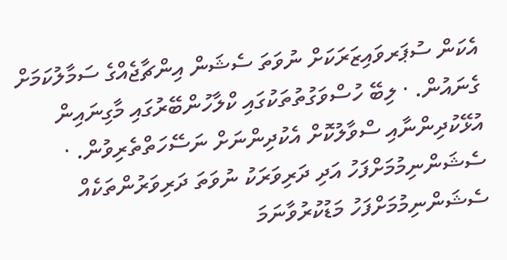އެކަން ސުޕަރވައިޒަރަކަށް ނުވަތަ ސެޝަން އިންޗާޖެއްގެ ސަމާލުކަމަށް ގެނައުން. · ލިބޭ ހުސްވަގުތުތަކުގައި ކްލާހުންބޭރުގައި މާގިނައިން އުޅޭކުދިންނާއި ސްވާލުކޮށް އެކުދިންނަށް ނަސޭހަތްތެރިވުން. · ސެޝަންނިމުމަށްފަހު އަދި ދަރިވަރަކު ނުވަތަ ދަރިވަރުންތަކެއް ސެޝަންނިމުމަށްފަހު މަޑުކުރުވާނަމަ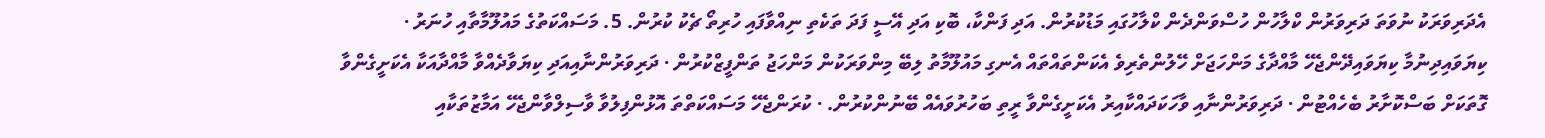އެދަރިވަރަކު ނުވަތަ ދަރިވަރުން ކްލާހުން ހުސްވަންދެން ކްލާހުގައި މަޑުކުރުން. އަދި ފަންކާ، ބޮކި އަދި އޭސީ ފަދަ ތަކެތި ނިއްވާފައި ހުރިތޯ ޗެކު ކުރުން. 5. މަސައްކަތުގެ މައުލޫމާތާއި ހުނަރު · ކިޔަވައިދިނުމާ ކިޔަވައިދޭންޖެހޭ މާއްދާގެ މަންހަޖަށް ހޭލުންތެރިވެ އެކަންތައްތައް އެނގި މައުލޫމާތު ލިބޭ މިންވަރަކުން މަންހަޖު ތަންފީޒްކުރުން · ދަރިވަރުންނާއިއަދި ކިޔަވާދެއްވާ މާއްދާއަކާ އެކަށީގެންވާ ގޮތަކަށް ބަސްކޮށާރު ބެހެއްޓުން · ދަރިވަރުންނާއި ވާހަކަދައްކާއިރު އެކަށީގެންވާ ރީތި ބަހުރުވައެއް ބޭނުންކުރުން. · ކުރަންޖެހޭ މަސައްކަތްތަ އޮޅުންފިލުވާ ވާސިލްވާންޖެހޭ އަމާޒުތަކާއި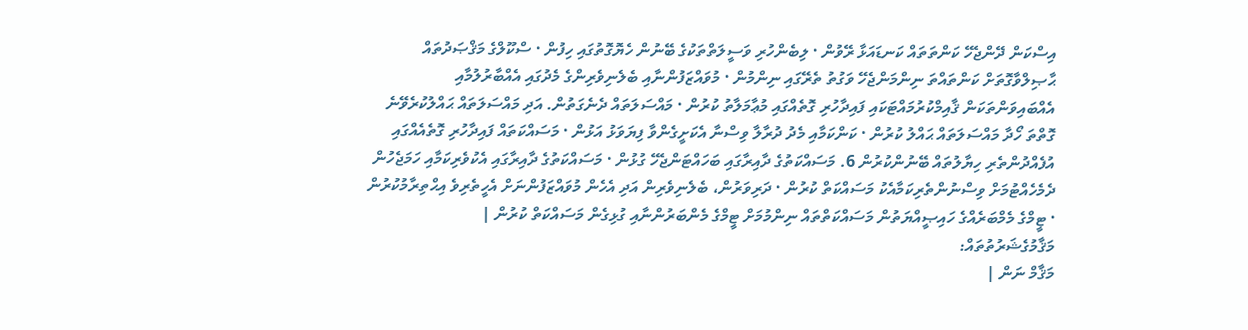އިސްކަން ދޭންޖެހޭ ކަންތަތައް ކަނޑައަޅާ ރޭވުން · ލިބެންހުރި ވަސީލަތްތަކުގެ ބޭނުން ހެޔޮގޮތުގައި ހިފުން · ސްކޫލްގެ މަޤްޞަދުތައް ޙާޞިލްވާގޮތަށް ކަންތައްތަ ނިންމަންޖެހޭ ވަގުތު ތެރޭގައި ނިންމުން · މުވައްޒަފުންނާއި ބެލެނިވެރިންގެ މެދުގައި އެއްބާރުލުމާއި އެއްބައިވަންތަކަން ޤާއިމްކުރުމައްޓަކައި ފައިދާހުރި ގޮތެއްގައި މުޢާމަލާތު ކުރުން · މައްސަލަތައް ދެނެގަތުން. އަދި މައްސަލަތައް ޙައްލުކުރެވޭނެ ގޮތްތަ ހޯދާ މައްސަލަތައް ޙައްލު ކުރުން · ކަންކަމާއި މެދު ދުރާލާ ވިސްނާ އެކަށީގެންވާ ފިޔަވަޅު އަޅުން · މަސައްކަތައް ފައިދާހުރި ގޮތެއެއްގައި އުފެއްދުންތެރި ހިޔާލުތައް ބޭނުންކުރުން 6. މަސައްކަތުގެ ދާއިރާގައި ބަހައްޓަންޖެހޭ ގުޅުން · މަސައްކަތުގެ ދާއިރާގައި އެކުވެރިކަމާއި ހަމަޖެހުން ދެމެހެއްޓުމަށް ވިސްނުންތެރިކަމާއެކު މަސައްކަތް ކުރުން · ދަރިވަރުން، ބެލެނިވެރިން އަދި އެހެން މުވައްޒަފުންނަށް އެހީތެރިވެ އިޙްތިރާމުކުރުން · ޓީމްގެ މެމްބަރެއްގެ ހައިޞީއްޔަތުން މަސައްކަތްތައް ނިންމުމަށް ޓީމްގެ މެންބަރުންނާއި ގުޅިގެން މަސައްކަތް ކުރުން |
މަޤާމުގެޝަރުތުތައް:
މަޤާމް ނަން |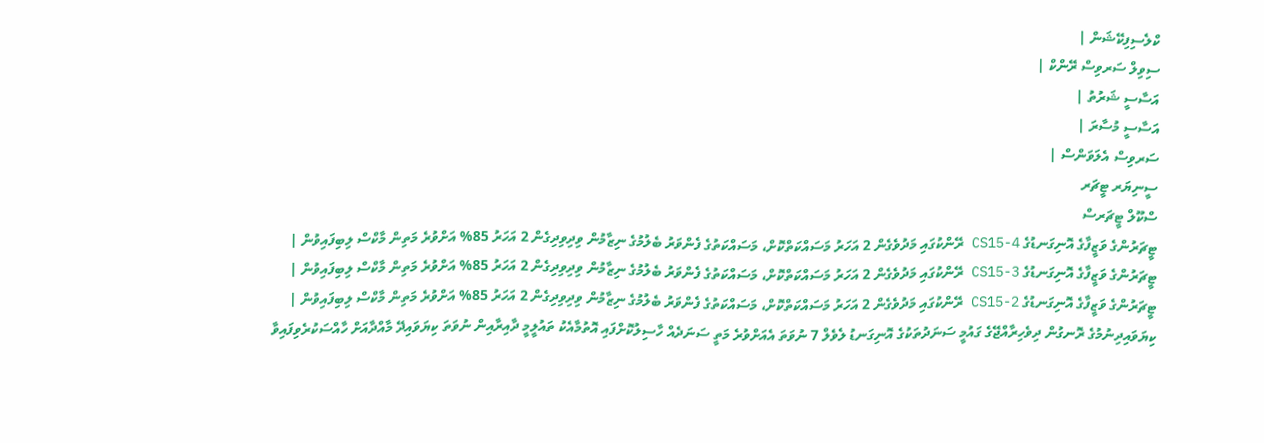ކްލެސިފިކޭޝަން |
ސިވިލް ސަރވިސް ރޭންކް |
އަސާސީ ޝަރުތު |
އަސާސީ މުސާރަ |
ސަރވިސް އެލަވަންސް |
ސީނިޔަރ ޓީޗަރ
ސްކޫލް ޓީޗަރސް
ޓީޗަރުންގެ ވަޒީފާގެ އޮނިގަނޑުގެ CS15-4 ރޭންކުގައި މަދުވެގެން 2 އަހަރު މަސައްކަތްކޮށް، މަސައްކަތުގެ ފެންވަރު ބެލުމުގެ ނިޒާމުން ވިދިވިދިގެން 2 އަހަރު 85% އަށްވުރެ މަތިން މާކްސް ލިބިފައިވުން |
ޓީޗަރުންގެ ވަޒީފާގެ އޮނިގަނޑުގެ CS15-3 ރޭންކުގައި މަދުވެގެން 2 އަހަރު މަސައްކަތްކޮށް، މަސައްކަތުގެ ފެންވަރު ބެލުމުގެ ނިޒާމުން ވިދިވިދިގެން 2 އަހަރު 85% އަށްވުރެ މަތިން މާކްސް ލިބިފައިވުން |
ޓީޗަރުންގެ ވަޒީފާގެ އޮނިގަނޑުގެ CS15-2 ރޭންކުގައި މަދުވެގެން 2 އަހަރު މަސައްކަތްކޮށް، މަސައްކަތުގެ ފެންވަރު ބެލުމުގެ ނިޒާމުން ވިދިވިދިގެން 2 އަހަރު 85% އަށްވުރެ މަތިން މާކްސް ލިބިފައިވުން |
ކިޔަވައިދިނުމުގެ ރޮނގުން ދިވެހިރާއްޖޭގެ ގައުމީ ސަނަދުތަކުގެ އޮނިގަނޑު ލެވެލް 7 ނުވަތަ އެއަށްވުރެ މަތީ ސަނަދެއް ހާސިލުކޮށްފައި އޮތުމާއެކު ތައުލީމީ ދާއިރާއިން ނުވަތަ ކިޔަވައިދޭ މާއްދާއަށް ހާއްސަކުރެވިފައިވާ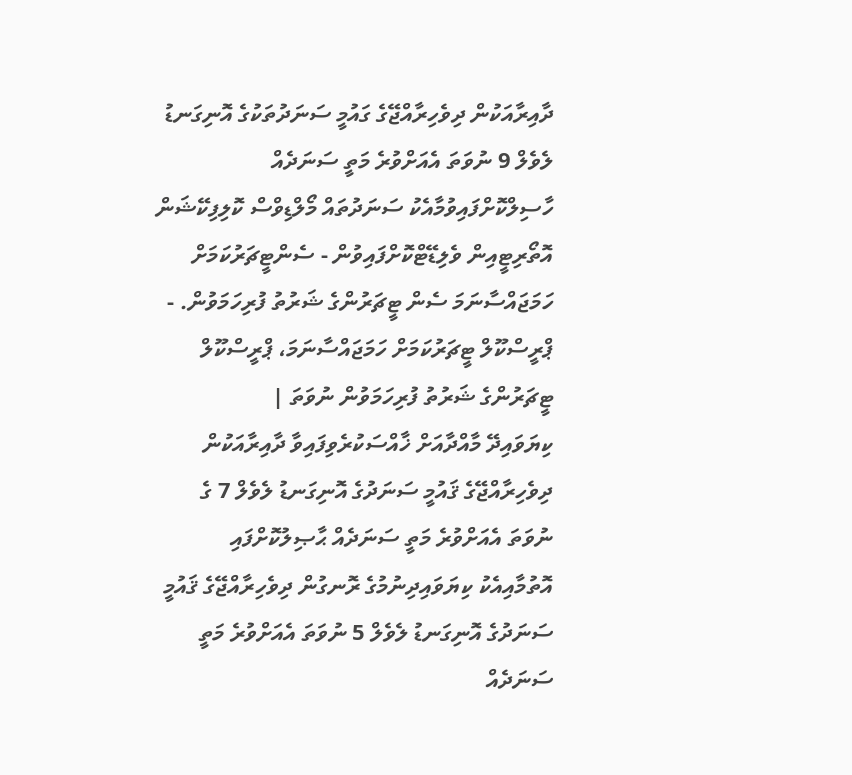ދާއިރާއަކުން ދިވެހިރާއްޖޭގެ ގައުމީ ސަނަދުތަކުގެ އޮނިގަނޑު ލެވެލް 9 ނުވަތަ އެއަށްވުރެ މަތީ ސަނަދެއް ހާސިލްކޮށްފައިވުމާއެކު ސަނަދުތައް މޯލްޑިވްސް ކޮލިފިކޭޝަން އޮތޯރިޓީއިން ވެލިޑޭޓްކޮށްފައިވުން - ސެންޓީޗަރުކަމަށް ހަމަޖައްސާނަމަ ސެން ޓީޗަރުންގެ ޝަރުތު ފުރިހަމަވުން. - ޕްރީސްކޫލް ޓީޗަރުކަމަށް ހަމަޖައްސާނަމަ، ޕްރީސްކޫލް ޓީޗަރުންގެ ޝަރުތު ފުރިހަމަވުން ނުވަތަ |
ކިޔަވައިދޭ މާއްދާއަށް ޚާއްސަކުރެވިފައިވާ ދާއިރާއަކުން ދިވެހިރާއްޖޭގެ ޤައުމީ ސަނަދުގެ އޮނިގަނޑު ލެވެލް 7 ގެ ނުވަތަ އެއަށްވުރެ މަތީ ސަނަދެއް ޙާޞިލުކޮށްފައި އޮތުމާއިއެކު ކިޔަވައިދިނުމުގެ ރޮނގުން ދިވެހިރާއްޖޭގެ ޤައުމީ ސަނަދުގެ އޮނިގަނޑު ލެވެލް 5 ނުވަތަ އެއަށްވުރެ މަތީ ސަނަދެއް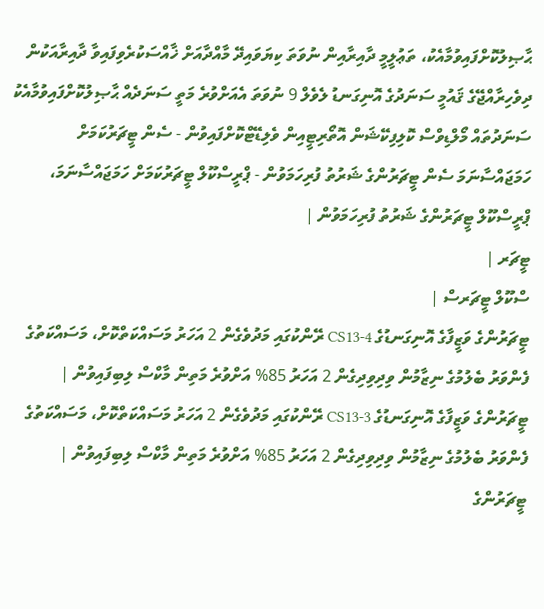ޙާޞިލުކޮށްފައިވުމާއެކު، ތަޢުލީމީ ދާއިރާއިން ނުވަތަ ކިޔަވައިދޭ މާއްދާއަށް ޚާއްސަކުރެވިފައިވާ ދާއިރާއަކުން ދިވެހިރާއްޖޭގެ ޤައުމީ ސަނަދުގެ އޮނިގަނޑު ލެވެލް 9 ނުވަތަ އެއަށްވުރެ މަތީ ސަނަދެއް ޙާޞިލުކޮށްފައިވުމާއެކު ސަނަދުތައް މޯލްޑިވްސް ކޮލިފިކޭޝަން އޮތޯރިޓީއިން ވެލިޑޭޓްކޮށްފައިވުން - ސެން ޓީޗަރުކަމަށް ހަމަޖައްސާނަމަ ސެން ޓީޗަރުންގެ ޝަރުތު ފުރިހަމަވުން - ޕްރީސްކޫލް ޓީޗަރުކަމަށް ހަމަޖައްސާނަމަ، ޕްރީސްކޫލް ޓީޗަރުންގެ ޝަރުތު ފުރިހަމަވުން |
ޓީޗަރ |
ސްކޫލް ޓީޗަރސް |
ޓީޗަރުންގެ ވަޒީފާގެ އޮނިގަނޑުގެ CS13-4 ރޭންކުގައި މަދުވެގެން 2 އަހަރު މަސައްކަތްކޮށް، މަސައްކަތުގެ ފެންވަރު ބެލުމުގެ ނިޒާމުން ވިދިވިދިގެން 2 އަހަރު 85% އަށްވުރެ މަތިން މާކްސް ލިބިފައިވުން |
ޓީޗަރުންގެ ވަޒީފާގެ އޮނިގަނޑުގެ CS13-3 ރޭންކުގައި މަދުވެގެން 2 އަހަރު މަސައްކަތްކޮށް، މަސައްކަތުގެ ފެންވަރު ބެލުމުގެ ނިޒާމުން ވިދިވިދިގެން 2 އަހަރު 85% އަށްވުރެ މަތިން މާކްސް ލިބިފައިވުން |
ޓީޗަރުންގެ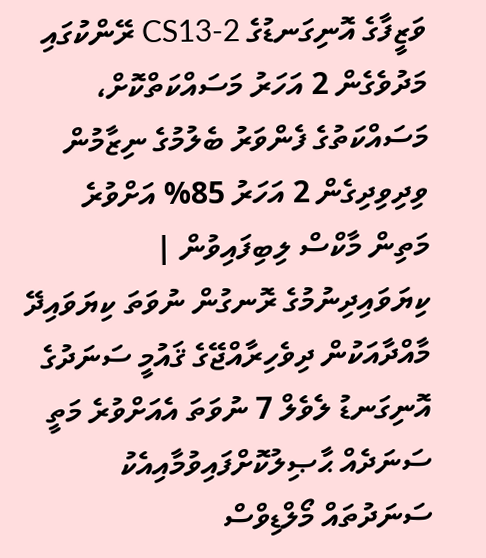ވަޒީފާގެ އޮނިގަނޑުގެ CS13-2 ރޭންކުގައި މަދުވެގެން 2 އަހަރު މަސައްކަތްކޮށް، މަސައްކަތުގެ ފެންވަރު ބެލުމުގެ ނިޒާމުން ވިދިވިދިގެން 2 އަހަރު 85% އަށްވުރެ މަތިން މާކްސް ލިބިފައިވުން |
ކިޔަވައިދިނުމުގެ ރޮނގުން ނުވަތަ ކިޔަވައިދޭ މާއްދާއަކުން ދިވެހިރާއްޖޭގެ ޤައުމީ ސަނަދުގެ އޮނިގަނޑު ލެވެލް 7 ނުވަތަ އެއަށްވުރެ މަތީ ސަނަދެއް ޙާޞިލުކޮށްފައިވުމާއިއެކު ސަނަދުތައް މޯލްޑިވްސް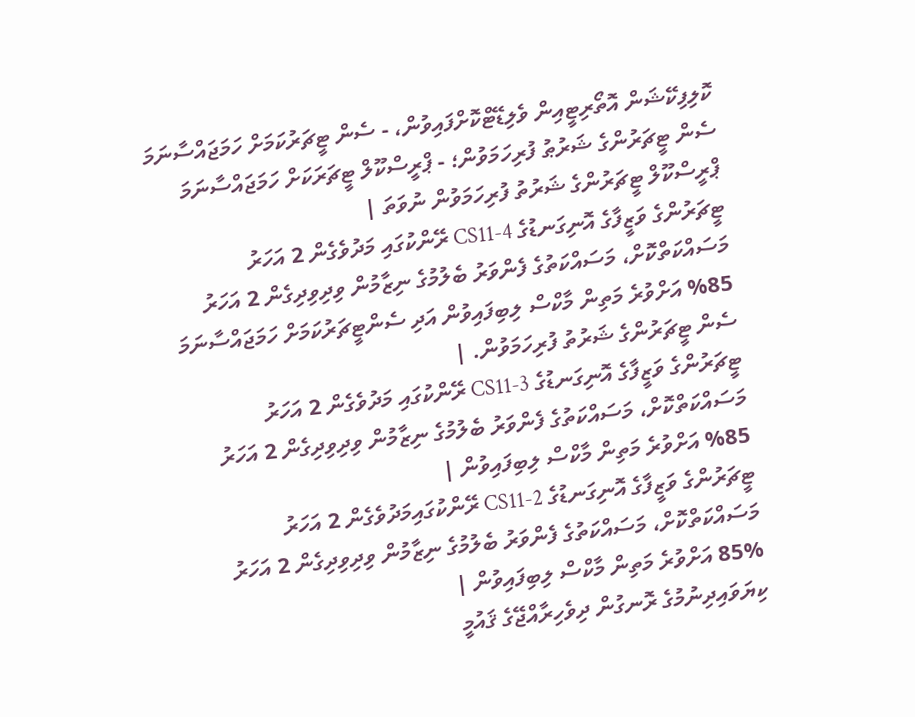ކޮލިފިކޭޝަން އޮތޯރިޓީއިން ވެލިޑޭޓްކޮށްފައިވުން، - ސެން ޓީޗަރުކަމަށް ހަމަޖައްސާނަމަ ސެން ޓީޗަރުންގެ ޝަރުޠު ފުރިހަމަވުން؛ - ޕްރީސްކޫލް ޓީޗަރަކަށް ހަމަޖައްސާނަމަ ޕްރީސްކޫލް ޓީޗަރުންގެ ޝަރުތު ފުރިހަމަވުން ނުވަތަ |
ޓީޗަރުންގެ ވަޒީފާގެ އޮނިގަނޑުގެ CS11-4 ރޭންކުގައި މަދުވެގެން 2 އަހަރު މަސައްކަތްކޮށް، މަސައްކަތުގެ ފެންވަރު ބެލުމުގެ ނިޒާމުން ވިދިވިދިގެން 2 އަހަރު 85% އަށްވުރެ މަތިން މާކްސް ލިބިފައިވުން އަދި ސެންޓީޗަރުކަމަށް ހަމަޖައްސާނަމަ ސެން ޓީޗަރުންގެ ޝަރުތު ފުރިހަމަވުން. |
ޓީޗަރުންގެ ވަޒީފާގެ އޮނިގަނޑުގެ CS11-3 ރޭންކުގައި މަދުވެގެން 2 އަހަރު މަސައްކަތްކޮށް، މަސައްކަތުގެ ފެންވަރު ބެލުމުގެ ނިޒާމުން ވިދިވިދިގެން 2 އަހަރު 85% އަށްވުރެ މަތިން މާކްސް ލިބިފައިވުން |
ޓީޗަރުންގެ ވަޒީފާގެ އޮނިގަނޑުގެ CS11-2 ރޭންކުގައިމަދުވެގެން 2 އަހަރު މަސައްކަތްކޮށް، މަސައްކަތުގެ ފެންވަރު ބެލުމުގެ ނިޒާމުން ވިދިވިދިގެން 2 އަހަރު %85 އަށްވުރެ މަތިން މާކްސް ލިބިފައިވުން |
ކިޔަވައިދިނުމުގެ ރޮނގުން ދިވެހިރާއްޖޭގެ ޤައުމީ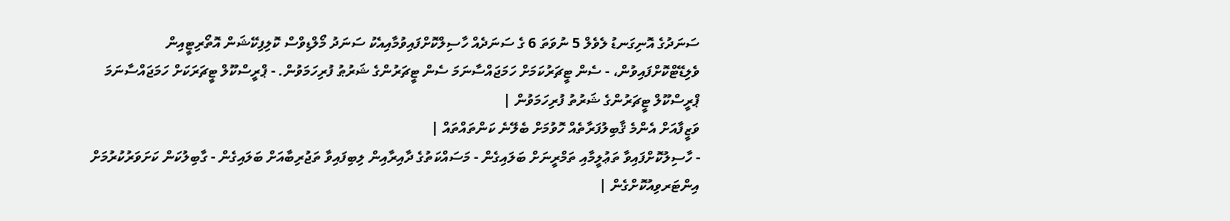ސަނަދުގެ އޮނިގަނޑު ލެވެލް 5 ނުވަތަ 6 ގެ ސަނަދެއް ހާސިލްކޮށްފައިވުމާއިއެކު ސަނަދު މޯލްޑިވްސް ކޮލިފިކޭޝަން އޮތޯރިޓީއިން ވެލިޑޭޓްކޮށްފައިވުން، - ސެން ޓީޗަރުކަމަށް ހަމަޖައްސާނަމަ ސެން ޓީޗަރުންގެ ޝަރުޠު ފުރިހަމަވުން. - ޕްރީސްކޫލް ޓީޗަރަކަށް ހަމަޖައްސާނަމަ ޕްރީސްކޫލް ޓީޗަރުންގެ ޝަރުތު ފުރިހަމަވުން |
ވަޒީފާއަށް އެންމެ ޤާބިލުފަރާތެއް ހޮވުމަށް ބެލޭނެ ކަންތައްތައް |
- ހާސިލުކޮށްފައިވާ ތަޢުލީމާއި ތަމްރީނަށް ބަލައިގެން - މަސައްކަތުގެ ދާއިރާއިން ލިބިފައިވާ ތަޖުރިބާއަށް ބަލައިގެން - ގާބިލުކަން ކަށަވަރުކުރުމަށް އިންޓަރވިއުކޮށްގެން |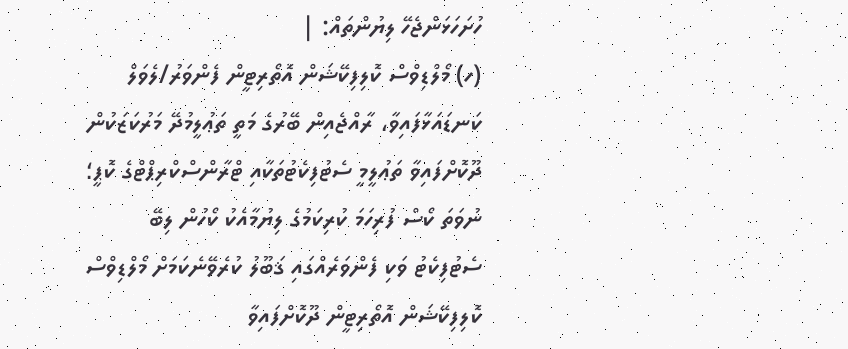ހުށަހަޅަންޖެހޭ ލިޔުންތައް: |
(ހ) މޯލްޑިވްސް ކޮލިފިކޭޝަން އޮތޯރިޓީން ފެންވަރު/ލެވަލް ކަނޑައަޅާފައިވާ، ރާއްޖެއިން ބޭރުގެ މަތީ ތަޢުލީމުދޭ މަރުކަޒަކުން ދޫކޮށްފައިވާ ތަޢުލީމީ ސެޓުފިކެޓުތަކާއި ޓްރާންސްކްރިޕްޓްގެ ކޮޕީ؛ ނުވަތަ ކޯސް ފުރިހަމަ ކުރިކަމުގެ ލިޔުމާއެކު ކޯހުން ލިބޭ ސެޓުފިކެޓު ވަކި ފެންވަރެއްގައި ޤަބޫލު ކުރެވޭނެކަމަށް މޯލްޑިވްސް ކޮލިފިކޭޝަން އޮތޯރިޓީން ދޫކޮށްފައިވާ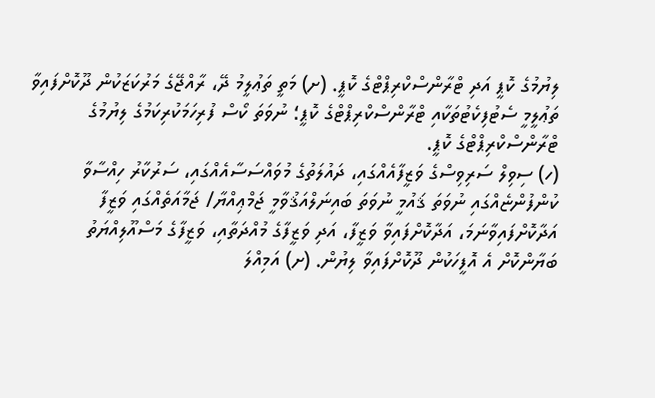ލިޔުމުގެ ކޮޕީ އަދި ޓްރާންސްކްރިޕްޓްގެ ކޮޕީ. (ށ) މަތީ ތަޢުލީމު ދޭ، ރާއްޖޭގެ މަރުކަޒަކުން ދޫކޮށްފައިވާ ތަޢުލީމީ ސެޓުފިކެޓުތަކާއި ޓްރާންސްކްރިޕްޓްގެ ކޮޕީ؛ ނުވަތަ ކޯސް ފުރިހަމަކުރިކަމުގެ ލިޔުމުގެ ޓްރާންސްކްރިޕްޓްގެ ކޮޕީ.
(ހ) ސިވިލް ސަރިވިސްގެ ވަޒީފާއެއްގައި، ދައުލަތުގެ މުވައްސަސާއެއްގައި، ސަރުކާރު ހިއްސާވާ ކުންފުންޏެއްގައި ނުވަތަ ޤައުމީ ނުވަތަ ބައިނަލްއަޤުވާމީ ޖަމްޢިއްޔާ/ ޖަމާއަތެއްގައި ވަޒީފާ އަދާކޮށްފައިވާނަމަ، އަދާކޮށްފައިވާ ވަޒީފާ، އަދި ވަޒީފާގެ މުއްދަތާއި، ވަޒީފާގެ މަސްއޫލިއްޔަތު ބަޔާންކޮށް އެ އޮފީހަކުން ދޫކޮށްފައިވާ ލިޔުން. (ށ) އަމިއްލަ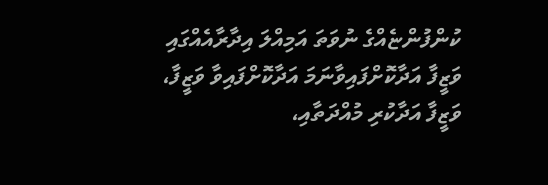ކުންފުންޏެއްގެ ނުވަތަ އަމިއްލަ އިދާރާއެއްގައި ވަޒީފާ އަދާކޮށްފައިވާނަމަ އަދާކޮށްފައިވާ ވަޒީފާ، ވަޒީފާ އަދާކުރި މުއްދަތާއި،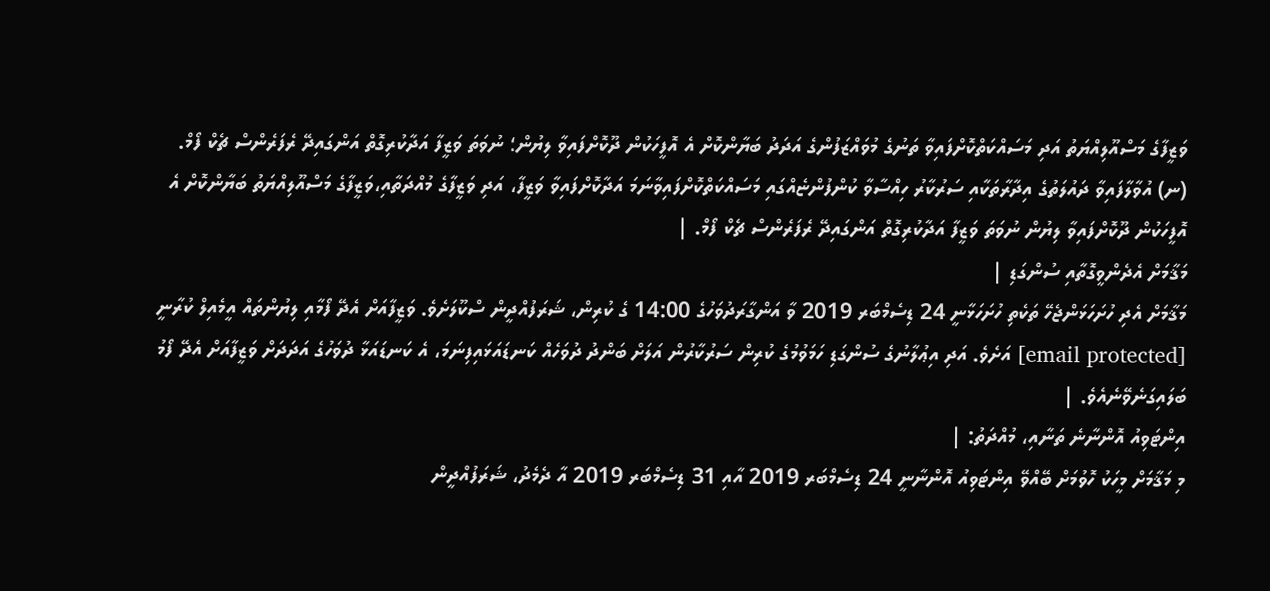ވަޒީފާގެ މަސްއޫލިއްޔަތު އަދި މަސައްކަތްކޮށްފައިވާ ތަނުގެ މުވައްޒަފުންގެ އަދަދު ބަޔާންކޮށް އެ އޮފީހަކުން ދޫކޮށްފައިވާ ލިޔުން؛ ނުވަތަ ވަޒީފާ އަދާކުރިގޮތް އަންގައިދޭ ރެފަރެންސް ޗެކް ފޯމް. (ނ) އުވާލާފައިވާ ދައުލަތުގެ އިދާރާތަކާއި ސަރުކާރު ހިއްސާވާ ކުންފުންޏެއްގައި މަސައްކަތްކޮށްފައިވާނަމަ އަދާކޮށްފައިވާ ވަޒީފާ، އަދި ވަޒީފާގެ މުއްދަތާއި،ވަޒީފާގެ މަސްއޫލިއްޔަތު ބަޔާންކޮށް އެ އޮފީހަކުން ދޫކޮށްފައިވާ ލިޔުން ނުވަތަ ވަޒީފާ އަދާކުރިގޮތް އަންގައިދޭ ރެފަރެންސް ޗެކް ފޯމް. |
މަޤާމަށް އެދެންވީގޮތާއި ސުންގަޑި |
މަޤާމަށް އެދި ހުށަހަޅަންޖެހޭ ތަކެތި ހުށަހަޅާނީ 24 ޑިސެމްބަރ 2019 ވާ އަންގާރަދުވަހުގެ 14:00 ގެ ކުރިން، ޝަރަފުއްދީން ސްކޫލަށެވެ. ވަޒީފާއަށް އެދޭ ފޯމާއި ލިޔުންތައް އީމެއިލް ކުރާނީ [email protected] އަށެވެ. އަދި އިޢުލާނުގެ ސުންގަޑި ހަމަވުމުގެ ކުރިން ސަރުކާރުން އަލަށް ބަންދު ދުވަހެއް ކަނޑައަޅައިފިނަމަ، އެ ކަނޑައަޅާ ދުވަހުގެ އަދަދަށް ވަޒީފާއަށް އެދޭ ފޯމު ބަލައިގަނެވޭނެއެވެ. |
އިންޓަވިއު އޮންނާނެ ތަނާއި، މުއްދަތު: |
މި މަޤާމަށް މީހަކު ހޮވުމަށް ބޭއްވޭ އިންޓަވިއު އޮންނާނީ 24 ޑިސެމްބަރ 2019 އާއި 31 ޑިސެމްބަރ 2019 އާ ދެމެދު، ޝަރަފުއްދީން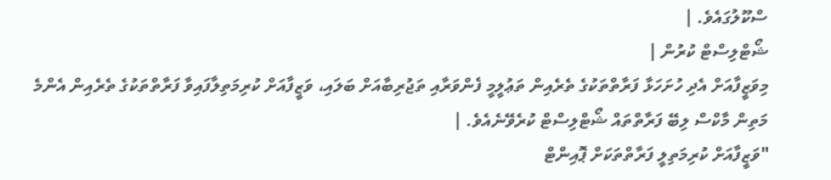ސްކޫލުގައެވެ. |
ޝޯޓްލިސްޓް ކުރުން |
މިވަޒީފާއަށް އެދި ހުށަހަޅާ ފަރާތްތަކުގެ ތެރެއިން ތަޢުލީމީ ފެންވަރާއި ތަޖުރިބާއަށް ބަލައި، ވަޒީފާއަށް ކުރިމަތިލާފައިވާ ފަރާތްތަކުގެ ތެރެއިން އެންމެ މަތިން މާކްސް ލިބޭ ފަރާތްތައް ޝޯޓްލިސްޓް ކުރެވޭނެއެވެ. |
"ވަޒީފާއަށް ކުރިމަތިލީ ފަރާތްތަކަށް ޕޮއިންޓް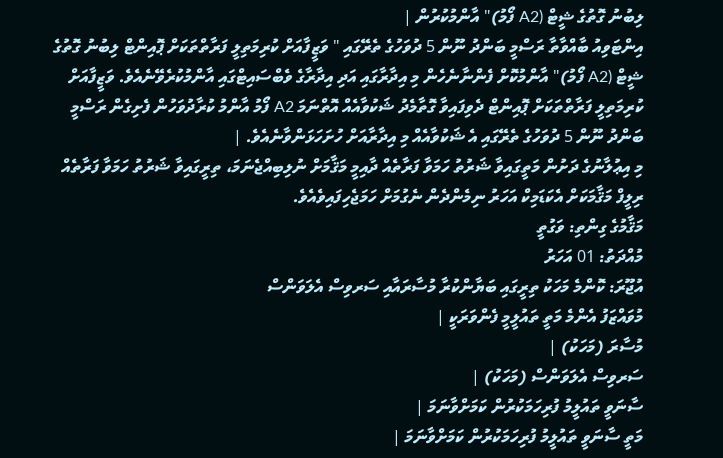ލިބުނު ގޮތުގެ ޝީޓް (A2 ފޯމު)" އާންމުކުރުން |
އިންޓަވިއު ބާއްވާތާ ރަސްމީ ބަންދު ނޫން 5 ދުވަހުގެ ތެރޭގައި " ވަޒީފާއަށް ކުރިމަތިލީ ފަރާތްތަކަށް ޕޮއިންޓް ލިބުނު ގޮތުގެ ޝީޓް (A2 ފޯމު)" އާންމުކޮށް ފެންނާނެހެން މި އިދާރާގައި އަދި އިދާރާގެ ވެބްސައިޓްގައި އާންމުކުރެވޭނެއެވެ. ވަޒީފާއަށް ކުރިމަތިލީ ފަރާތްތަކަށް ޕޮއިންޓް ދެވިފައިވާ ގޮތާމެދު ޝަކުވާއެއް އޮތްނަމަ A2 ފޯމު އާންމު ކުރާދުވަހުން ފެށިގެން ރަސްމީ ބަންދު ނޫން 5 ދުވަހުގެ ތެރޭގައި އެ ޝަކުވާއެއް މި އިދާރާއަށް ހުށަހަޅަންވާނެއެވެ. |
މި އިޢުލާނުގެ ދަށުން މަތީގައިވާ ޝަރުތު ހަމަވާ ފަރާތެއް ދާއިމީ މަޤާމަށް ނުލިބިއްޖެނަމަ، ތިރީގައިވާ ޝަރުތު ހަމަވާ ފަރާތެއް ރިލީފް މަޤާމަކަށް އެކަޑަމިކް އަހަރު ނިމެންދެން ނެގުމަށް ހަމަޖެހިފައިވެއެވެ.
މަޤާމުގެ ގިންތި: ވަގުތީ
މުއްދަތު: 01 އަހަރު
އުޖޫރަ: ކޮންމެ މަހަކު ތިރީގައި ބަޔާންކުރާ މުސާރައާއި ސަރވިސް އެލަވަންސް
މުވައްޒަފު އެންމެ މަތީ ތައުލީމީ ފެންވަރަކީ |
މުސާރަ (މަހަކު) |
ސަރވިސް އެލަވަންސް (މަހަކު) |
ސާނަވީ ތައުލީމު ފުރިހަމަކުރުން ކަމަށްވާނަމަ |
މަތީ ސާނަވީ ތައުލީމު ފުރިހަމަކުރުން ކަމަށްވާނަމަ |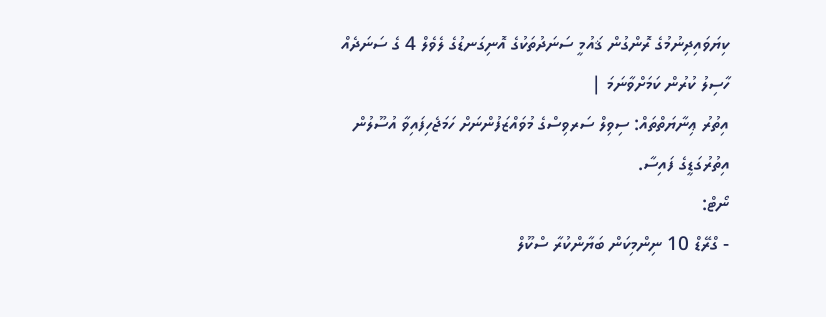ކިޔަވައިދިނުމުގެ ރޮންގުން ޤައުމީ ސަނަދުތަކުގެ އޮނިގަނޑުގެ ލެވެލް 4 ގެ ސަނަދެއް ހާސިލު ކުރުން ކަމަށްވާނަމަ |
އިތުރު ޢިނާޔަތްތައް: ސިވިލް ސަރވިސްގެ މުވައްޒަފުންނަށް ހަމަޖެހިފައިވާ އުސޫލުން އިތުރުގަޑީގެ ފައިސާ.
ނޯޓް:
- ގްރޭޑް 10 ނިންމިކަން ބަޔާންކުރާ ސްކޫލް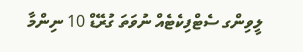ލީވިންގ ސެޓްފިކެޓެއް ނުވަތަ ގުރޭޑް 10 ނިންމާ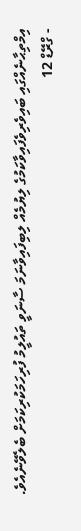އިމްތިޙާނެއްގައި ބައިވެރިވެފައިވާކަމުގެ ލިޔުމެއް ލިބިފައިވާނަމަ ސާނަވީ ތައުލީމު ފުރިހަމަކުރިކަމަށް ބެލެވޭނެއެވެ.
- ގްރޭޑް 12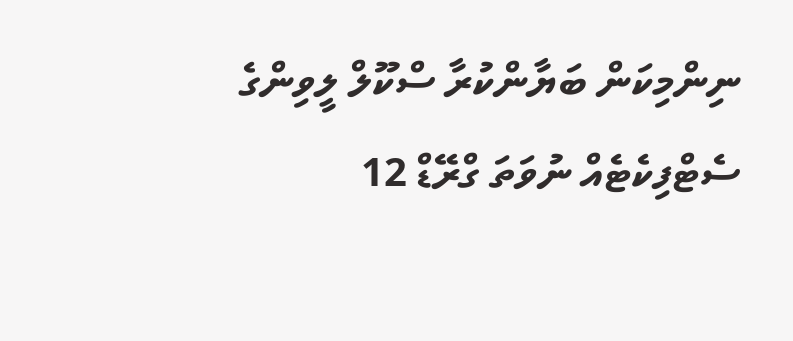ނިންމިކަން ބަޔާންކުރާ ސްކޫލް ލީވިންގެ ސެޓްފިކެޓެއް ނުވަތަ ގްރޭޑް 12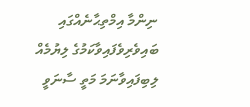ނިންމާ އިމްތިޙާނެއްގައި ބައިވެރިވެފައިވާކަމުގެ ލިޔުމެއް ލިބިފައިވާނަމަ މަތީ ސާނަވީ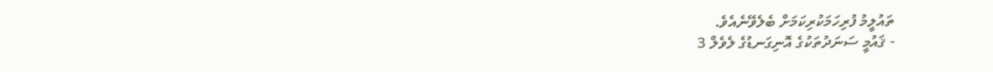ތައުލީމު ފުރިހަމަކުރިކަމަށް ބެލެވޭނެއެވެ.
- ޤައުމީ ސަނަދުތަކުގެ އޮނިގަނޑުގެ ލެވެލް 3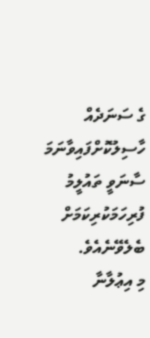ގެ ސަނަދެއް ހާސިލުކޮށްފައިވާނަމަ ސާނަވީ ތައުލީމު ފުރިހަމަކުރިކަމަށް ބެލެވޭނެއެވެ.
މި އިޢުލާނާ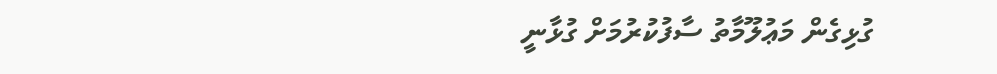ގުޅިގެން މަޢުލޫމާތު ސާފުކުރުމަށް ގުޅާނީ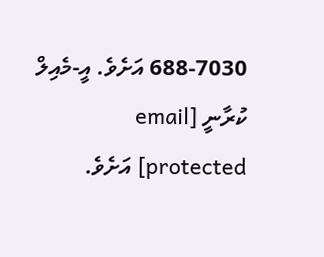688-7030 އަށެވެ. އީ-މެއިލް ކުރާނީ [email protected] އަށެވެ.